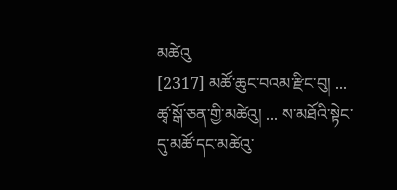མཚེའུ
[2317] མཚོ་ཆུང་བའམ་རྫིང་བུ། ... ཚྭ་སྒོ་ཅན་གྱི་མཚེའུ། ... ས་མཐོའི་སྟེང་དུ་མཚོ་དང་མཚེའུ་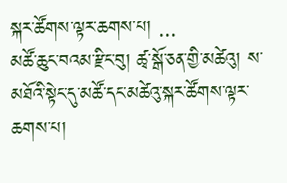སྐར་ཚོགས་ལྟར་ཆགས་པ། ...
མཚོ་ཆུང་བའམ་རྫིང་བུ། ཚྭ་སྒོ་ཅན་གྱི་མཚེའུ། ས་མཐོའི་སྟེང་དུ་མཚོ་དང་མཚེའུ་སྐར་ཚོགས་ལྟར་ཆགས་པ།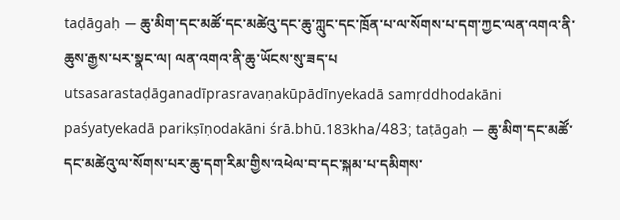taḍāgaḥ — ཆུ་མིག་དང་མཚོ་དང་མཚེའུ་དང་ཆུ་ཀླུང་དང་ཁྲོན་པ་ལ་སོགས་པ་དག་ཀྱང་ལན་འགའ་ནི་ཆུས་རྒྱས་པར་སྣང་ལ། ལན་འགའ་ནི་ཆུ་ཡོངས་སུ་ཟད་པ utsasarastaḍāganadīprasravaṇakūpādīnyekadā samṛddhodakāni paśyatyekadā parikṣīṇodakāni śrā.bhū.183kha/483; taṭāgaḥ — ཆུ་མིག་དང་མཚོ་དང་མཚེའུ་ལ་སོགས་པར་ཆུ་དག་རིམ་གྱིས་འཕེལ་བ་དང་སྐམ་པ་དམིགས་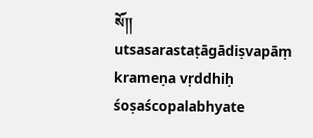སོ༎ utsasarastaṭāgādiṣvapāṃ krameṇa vṛddhiḥ śoṣaścopalabhyate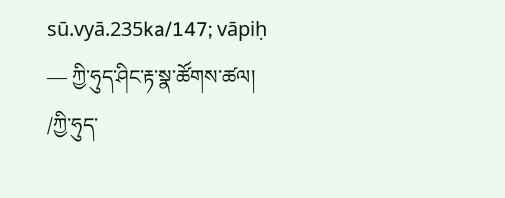sū.vyā.235ka/147; vāpiḥ — ཀྱི་ཧུད་ཤིང་རྟ་སྣ་ཚོགས་ཚལ། /ཀྱི་ཧུད་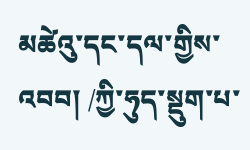མཚེའུ་དང་དལ་གྱིས་འབབ། /ཀྱི་ཧུད་སྡུག་པ་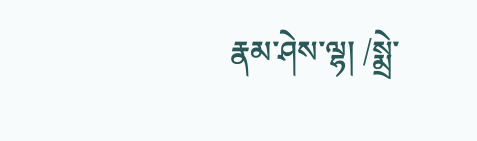རྣམ་ཤེས་ལྷ། /སྨྲེ་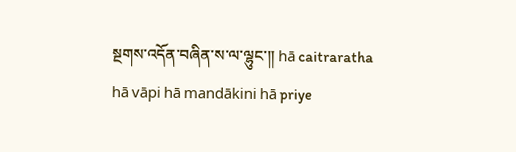སྔགས་འདོན་བཞིན་ས་ལ་ལྷུང་༎ hā caitraratha hā vāpi hā mandākini hā priye